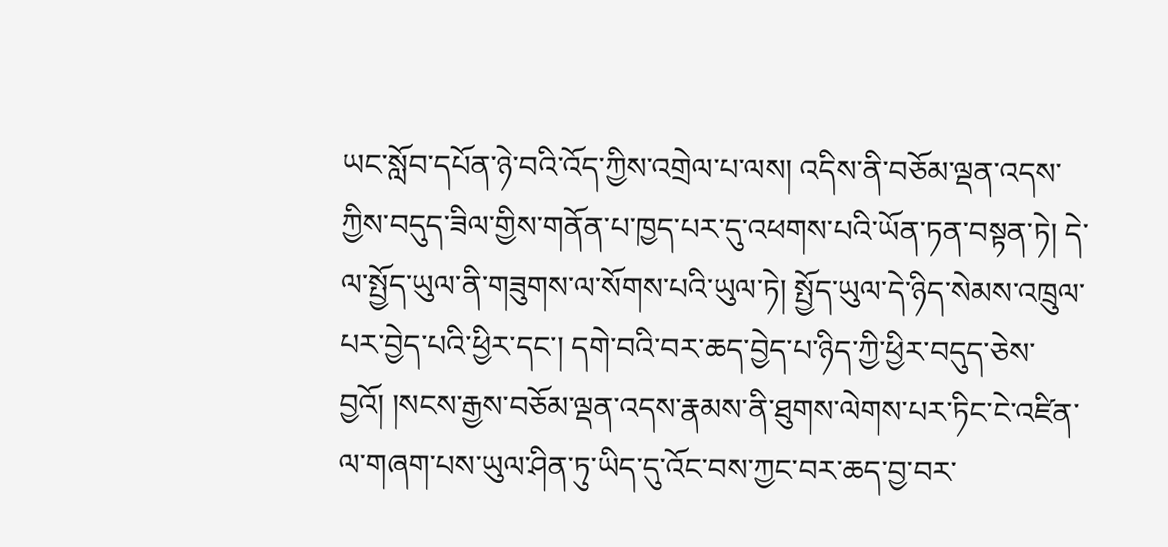ཡང་སློབ་དཔོན་ཉེ་བའི་འོད་ཀྱིས་འགྲེལ་པ་ལས། འདིས་ནི་བཅོམ་ལྡན་འདས་ཀྱིས་བདུད་ཟིལ་གྱིས་གནོན་པ་ཁྱད་པར་དུ་འཕགས་པའི་ཡོན་ཏན་བསྟན་ཏེ། དེ་ལ་སྤྱོད་ཡུལ་ནི་གཟུགས་ལ་སོགས་པའི་ཡུལ་ཏེ། སྤྱོད་ཡུལ་དེ་ཉིད་སེམས་འཁྲུལ་པར་བྱེད་པའི་ཕྱིར་དང་། དགེ་བའི་བར་ཆད་བྱེད་པ་ཉིད་ཀྱི་ཕྱིར་བདུད་ཅེས་བྱའོ། །སངས་རྒྱས་བཅོམ་ལྡན་འདས་རྣམས་ནི་ཐུགས་ལེགས་པར་ཏིང་ངེ་འཛིན་ལ་གཞག་པས་ཡུལ་ཤིན་ཏུ་ཡིད་དུ་འོང་བས་ཀྱང་བར་ཆད་བྱ་བར་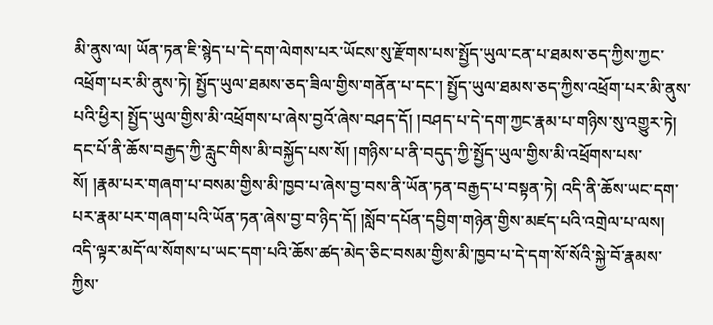མི་ནུས་ལ། ཡོན་ཏན་ཇི་སྙེད་པ་དེ་དག་ལེགས་པར་ཡོངས་སུ་རྫོགས་པས་སྤྱོད་ཡུལ་ངན་པ་ཐམས་ཅད་ཀྱིས་ཀྱང་འཕྲོག་པར་མི་ནུས་ཏེ། སྤྱོད་ཡུལ་ཐམས་ཅད་ཟིལ་གྱིས་གནོན་པ་དང་། སྤྱོད་ཡུལ་ཐམས་ཅད་ཀྱིས་འཕྲོག་པར་མི་ནུས་པའི་ཕྱིར། སྤྱོད་ཡུལ་གྱིས་མི་འཕྲོགས་པ་ཞེས་བྱའོ་ཞེས་བཤད་དོ། །བཤད་པ་དེ་དག་ཀྱང་རྣམ་པ་གཉིས་སུ་འགྱུར་ཏེ། དང་པོ་ནི་ཆོས་བརྒྱད་ཀྱི་རླུང་གིས་མི་བསྐྱོད་པས་སོ། །གཉིས་པ་ནི་བདུད་ཀྱི་སྤྱོད་ཡུལ་གྱིས་མི་འཕྲོགས་པས་སོ། །རྣམ་པར་གཞག་པ་བསམ་གྱིས་མི་ཁྱབ་པ་ཞེས་བྱ་བས་ནི་ཡོན་ཏན་བརྒྱད་པ་བསྟན་ཏེ། འདི་ནི་ཆོས་ཡང་དག་པར་རྣམ་པར་གཞག་པའི་ཡོན་ཏན་ཞེས་བྱ་བ་ཉིད་དོ། །སློབ་དཔོན་དབྱིག་གཉེན་གྱིས་མཛད་པའི་འགྲེལ་པ་ལས། འདི་ལྟར་མདོ་ལ་སོགས་པ་ཡང་དག་པའི་ཆོས་ཚད་མེད་ཅིང་བསམ་གྱིས་མི་ཁྱབ་པ་དེ་དག་སོ་སོའི་སྐྱེ་བོ་རྣམས་ཀྱིས་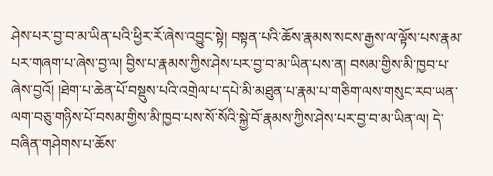ཤེས་པར་བྱ་བ་མ་ཡིན་པའི་ཕྱིར་རོ་ཞེས་འབྱུང་སྟེ། བསྟན་པའི་ཆོས་རྣམས་སངས་རྒྱས་ལ་ལྟོས་པས་རྣམ་པར་གཞག་པ་ཞེས་བྱ་ལ། བྱིས་པ་རྣམས་ཀྱིས་ཤེས་པར་བྱ་བ་མ་ཡིན་པས་ན། བསམ་གྱིས་མི་ཁྱབ་པ་ཞེས་བྱའོ། །ཐེག་པ་ཆེན་པོ་བསྡུས་པའི་འགྲེལ་པ་དཔེ་མི་མཐུན་པ་རྣམ་པ་གཅིག་ལས་གསུང་རབ་ཡན་ལག་བཅུ་གཉིས་པོ་བསམ་གྱིས་མི་ཁྱབ་པས་སོ་སོའི་སྐྱེ་བོ་རྣམས་ཀྱིས་ཤེས་པར་བྱ་བ་མ་ཡིན་ལ། དེ་བཞིན་གཤེགས་པ་ཆོས་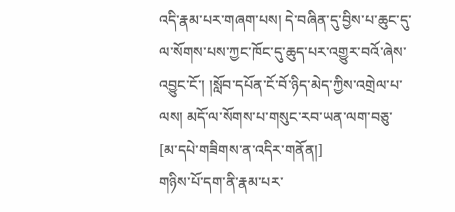འདི་རྣམ་པར་གཞག་པས། དེ་བཞིན་དུ་བྱིས་པ་ཆུང་དུ་ལ་སོགས་པས་ཀྱང་ཁོང་དུ་ཆུད་པར་འགྱུར་བའོ་ཞེས་འབྱུང་ངོ་། །སློབ་དཔོན་ངོ་བོ་ཉིད་མེད་ཀྱིས་འགྲེལ་པ་ལས། མདོ་ལ་སོགས་པ་གསུང་རབ་ཡན་ལག་བཅུ་
[མ་དཔེ་གཟིགས་ན་འདིར་གནོན།]
གཉིས་པོ་དག་ནི་རྣམ་པར་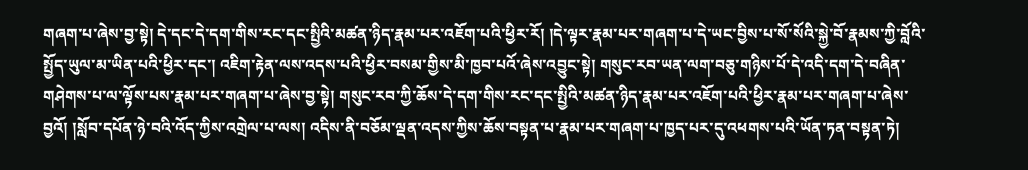གཞག་པ་ཞེས་བྱ་སྟེ། དེ་དང་དེ་དག་གིས་རང་དང་སྤྱིའི་མཚན་ཉིད་རྣམ་པར་འཇོག་པའི་ཕྱིར་རོ། །དེ་ལྟར་རྣམ་པར་གཞག་པ་དེ་ཡང་བྱིས་པ་སོ་སོའི་སྐྱེ་བོ་རྣམས་ཀྱི་བློའི་སྤྱོད་ཡུལ་མ་ཡིན་པའི་ཕྱིར་དང་། འཇིག་རྟེན་ལས་འདས་པའི་ཕྱིར་བསམ་གྱིས་མི་ཁྱབ་པའོ་ཞེས་འབྱུང་སྟེ། གསུང་རབ་ཡན་ལག་བཅུ་གཉིས་པོ་དེ་འདི་དག་དེ་བཞིན་གཤེགས་པ་ལ་ལྟོས་པས་རྣམ་པར་གཞག་པ་ཞེས་བྱ་སྟེ། གསུང་རབ་ཀྱི་ཆོས་དེ་དག་གིས་རང་དང་སྤྱིའི་མཚན་ཉིད་རྣམ་པར་འཇོག་པའི་ཕྱིར་རྣམ་པར་གཞག་པ་ཞེས་བྱའོ། །སློབ་དཔོན་ཉེ་བའི་འོད་ཀྱིས་འགྲེལ་པ་ལས། འདིས་ནི་བཅོམ་ལྡན་འདས་ཀྱིས་ཆོས་བསྟན་པ་རྣམ་པར་གཞག་པ་ཁྱད་པར་དུ་འཕགས་པའི་ཡོན་ཏན་བསྟན་ཏེ།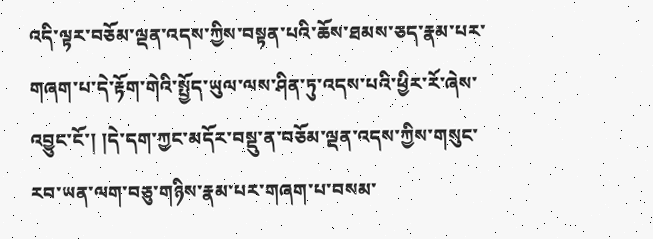འདི་ལྟར་བཅོམ་ལྡན་འདས་ཀྱིས་བསྟན་པའི་ཆོས་ཐམས་ཅད་རྣམ་པར་གཞག་པ་དེ་རྟོག་གེའི་སྤྱོད་ཡུལ་ལས་ཤིན་ཏུ་འདས་པའི་ཕྱིར་རོ་ཞེས་འབྱུང་ངོ་། །དེ་དག་ཀྱང་མདོར་བསྡུ་ན་བཅོམ་ལྡན་འདས་ཀྱིས་གསུང་རབ་ཡན་ལག་བཅུ་གཉིས་རྣམ་པར་གཞག་པ་བསམ་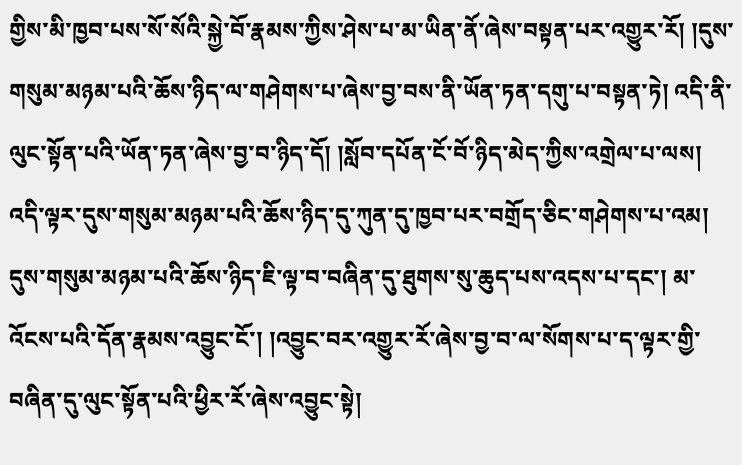གྱིས་མི་ཁྱབ་པས་སོ་སོའི་སྐྱེ་བོ་རྣམས་ཀྱིས་ཤེས་པ་མ་ཡིན་ནོ་ཞེས་བསྟན་པར་འགྱུར་རོ། །དུས་གསུམ་མཉམ་པའི་ཆོས་ཉིད་ལ་གཤེགས་པ་ཞེས་བྱ་བས་ནི་ཡོན་ཏན་དགུ་པ་བསྟན་ཏེ། འདི་ནི་ལུང་སྟོན་པའི་ཡོན་ཏན་ཞེས་བྱ་བ་ཉིད་དོ། །སློབ་དཔོན་ངོ་བོ་ཉིད་མེད་ཀྱིས་འགྲེལ་པ་ལས། འདི་ལྟར་དུས་གསུམ་མཉམ་པའི་ཆོས་ཉིད་དུ་ཀུན་དུ་ཁྱབ་པར་བགྲོད་ཅིང་གཤེགས་པ་འམ། དུས་གསུམ་མཉམ་པའི་ཆོས་ཉིད་ཇི་ལྟ་བ་བཞིན་དུ་ཐུགས་སུ་ཆུད་པས་འདས་པ་དང་། མ་འོངས་པའི་དོན་རྣམས་འབྱུང་ངོ་། །འབྱུང་བར་འགྱུར་རོ་ཞེས་བྱ་བ་ལ་སོགས་པ་ད་ལྟར་གྱི་བཞིན་དུ་ལུང་སྟོན་པའི་ཕྱིར་རོ་ཞེས་འབྱུང་སྟེ།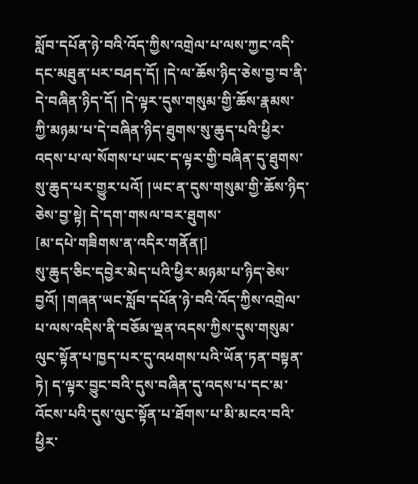སློབ་དཔོན་ཉེ་བའི་འོད་ཀྱིས་འགྲེལ་པ་ལས་ཀྱང་འདི་དང་མཐུན་པར་བཤད་དོ། །དེ་ལ་ཆོས་ཉིད་ཅེས་བྱ་བ་ནི་དེ་བཞིན་ཉིད་དོ། །དེ་ལྟར་དུས་གསུམ་གྱི་ཆོས་རྣམས་ཀྱི་མཉམ་པ་དེ་བཞིན་ཉིད་ཐུགས་སུ་ཆུད་པའི་ཕྱིར་འདས་པ་ལ་སོགས་པ་ཡང་ད་ལྟར་གྱི་བཞིན་དུ་ཐུགས་སུ་ཆུད་པར་གྱུར་པའོ། །ཡང་ན་དུས་གསུམ་གྱི་ཆོས་ཉིད་ཅེས་བྱ་སྟེ། དེ་དག་གསལ་བར་ཐུགས་
[མ་དཔེ་གཟིགས་ན་འདིར་གནོན།]
སུ་ཆུད་ཅིང་དབྱེར་མེད་པའི་ཕྱིར་མཉམ་པ་ཉིད་ཅེས་བྱའོ། །གཞན་ཡང་སློབ་དཔོན་ཉེ་བའི་འོད་ཀྱིས་འགྲེལ་པ་ལས་འདིས་ནི་བཅོམ་ལྡན་འདས་ཀྱིས་དུས་གསུམ་ལུང་སྟོན་པ་ཁྱད་པར་དུ་འཕགས་པའི་ཡོན་ཏན་བསྟན་ཏེ། ད་ལྟར་བྱུང་བའི་དུས་བཞིན་དུ་འདས་པ་དང་མ་འོངས་པའི་དུས་ལུང་སྟོན་པ་ཐོགས་པ་མི་མངའ་བའི་ཕྱིར་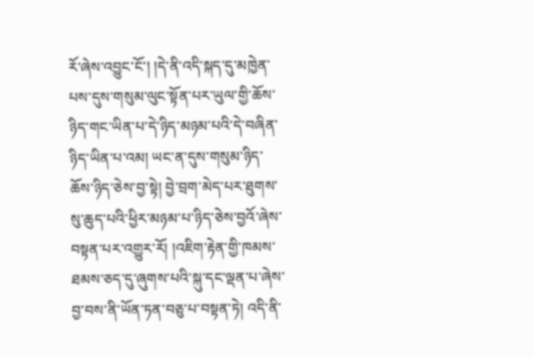རོ་ཞེས་འབྱུང་ངོ་། །དེ་ནི་འདི་སྐད་དུ་མཁྱེན་པས་དུས་གསུམ་ལུང་སྟོན་པར་ཡུལ་གྱི་ཆོས་ཉིད་གང་ཡིན་པ་དེ་ཉིད་མཉམ་པའི་དེ་བཞིན་ཉིད་ཡིན་པ་འམ། ཡང་ན་དུས་གསུམ་ཉིད་ཆོས་ཉིད་ཅེས་བྱ་སྟེ། བྱེ་བྲག་མེད་པར་ཐུགས་སུ་ཆུད་པའི་ཕྱིར་མཉམ་པ་ཉིད་ཅེས་བྱའོ་ཞེས་བསྟན་པར་འགྱུར་རོ། །འཇིག་རྟེན་གྱི་ཁམས་ཐམས་ཅད་དུ་ཞུགས་པའི་སྐུ་དང་ལྡན་པ་ཞེས་བྱ་བས་ནི་ཡོན་ཏན་བཅུ་པ་བསྟན་ཏེ། འདི་ནི་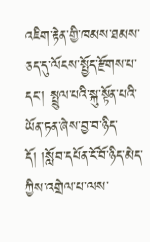འཇིག་རྟེན་གྱི་ཁམས་ཐམས་ཅད་དུ་ལོངས་སྤྱོད་རྫོགས་པ་དང་། སྤྲུལ་པའི་སྐུ་སྟོན་པའི་ཡོན་ཏན་ཞེས་བྱ་བ་ཉིད་དོ། །སློབ་དཔོན་ངོ་བོ་ཉིད་མེད་ཀྱིས་འགྲེལ་པ་ལས་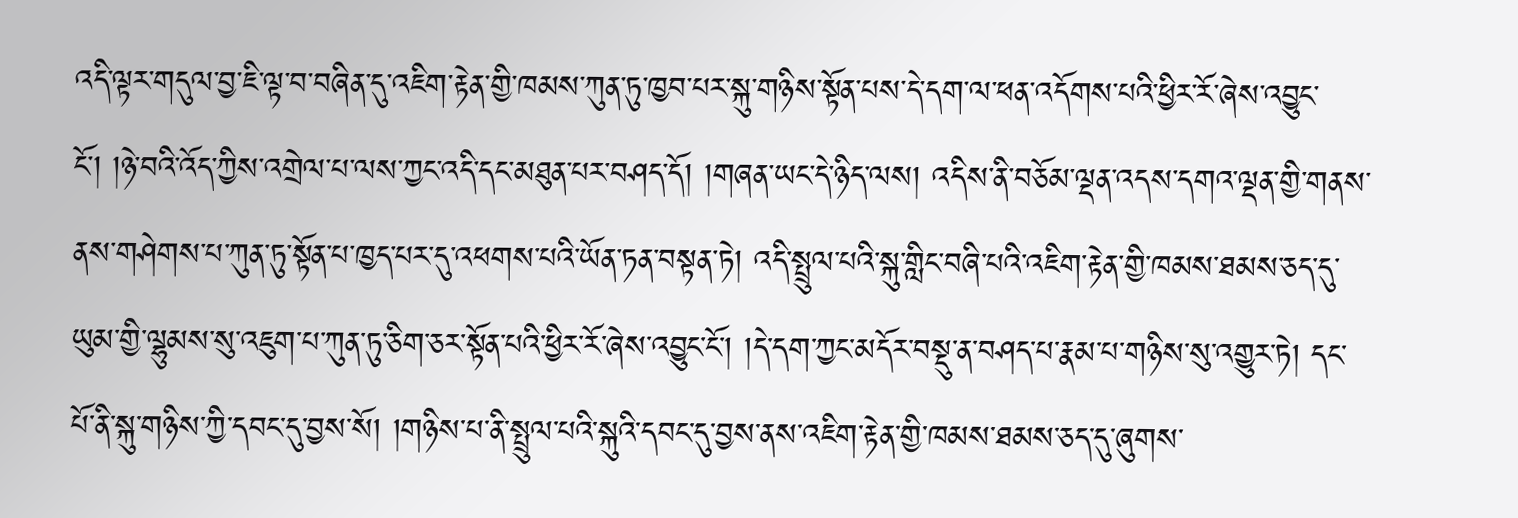འདི་ལྟར་གདུལ་བྱ་ཇི་ལྟ་བ་བཞིན་དུ་འཇིག་རྟེན་གྱི་ཁམས་ཀུན་ཏུ་ཁྱབ་པར་སྐུ་གཉིས་སྟོན་པས་དེ་དག་ལ་ཕན་འདོགས་པའི་ཕྱིར་རོ་ཞེས་འབྱུང་ངོ་། །ཉེ་བའི་འོད་ཀྱིས་འགྲེལ་པ་ལས་ཀྱང་འདི་དང་མཐུན་པར་བཤད་དོ། །གཞན་ཡང་དེ་ཉིད་ལས། འདིས་ནི་བཅོམ་ལྡན་འདས་དགའ་ལྡན་གྱི་གནས་ནས་གཤེགས་པ་ཀུན་ཏུ་སྟོན་པ་ཁྱད་པར་དུ་འཕགས་པའི་ཡོན་ཏན་བསྟན་ཏེ། འདི་སྤྲུལ་པའི་སྐུ་གླིང་བཞི་པའི་འཇིག་རྟེན་གྱི་ཁམས་ཐམས་ཅད་དུ་ཡུམ་གྱི་ལྷུམས་སུ་འཇུག་པ་ཀུན་ཏུ་ཅིག་ཅར་སྟོན་པའི་ཕྱིར་རོ་ཞེས་འབྱུང་ངོ་། །དེ་དག་ཀྱང་མདོར་བསྡུ་ན་བཤད་པ་རྣམ་པ་གཉིས་སུ་འགྱུར་ཏེ། དང་པོ་ནི་སྐུ་གཉིས་ཀྱི་དབང་དུ་བྱས་སོ། །གཉིས་པ་ནི་སྤྲུལ་པའི་སྐུའི་དབང་དུ་བྱས་ནས་འཇིག་རྟེན་གྱི་ཁམས་ཐམས་ཅད་དུ་ཞུགས་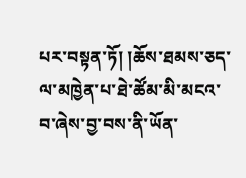པར་བསྟན་ཏོ། །ཆོས་ཐམས་ཅད་ལ་མཁྱེན་པ་ཐེ་ཚོམ་མི་མངའ་བ་ཞེས་བྱ་བས་ནི་ཡོན་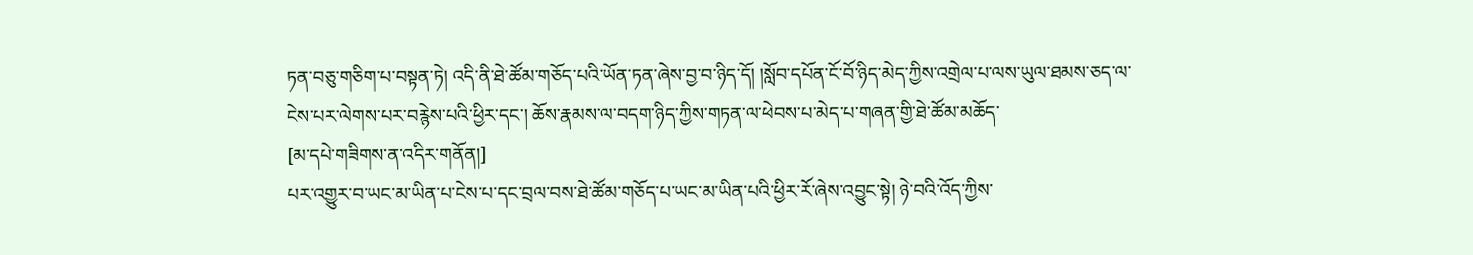ཏན་བཅུ་གཅིག་པ་བསྟན་ཏེ། འདི་ནི་ཐེ་ཚོམ་གཅོད་པའི་ཡོན་ཏན་ཞེས་བྱ་བ་ཉིད་དོ། །སློབ་དཔོན་ངོ་བོ་ཉིད་མེད་ཀྱིས་འགྲེལ་པ་ལས་ཡུལ་ཐམས་ཅད་ལ་ངེས་པར་ལེགས་པར་བརྙེས་པའི་ཕྱིར་དང་། ཆོས་རྣམས་ལ་བདག་ཉིད་ཀྱིས་གཏན་ལ་ཕེབས་པ་མེད་པ་གཞན་གྱི་ཐེ་ཚོམ་མཆོད་
[མ་དཔེ་གཟིགས་ན་འདིར་གནོན།]
པར་འགྱུར་བ་ཡང་མ་ཡིན་པ་ངེས་པ་དང་བྲལ་བས་ཐེ་ཚོམ་གཅོད་པ་ཡང་མ་ཡིན་པའི་ཕྱིར་རོ་ཞེས་འབྱུང་སྟེ། ཉེ་བའི་འོད་ཀྱིས་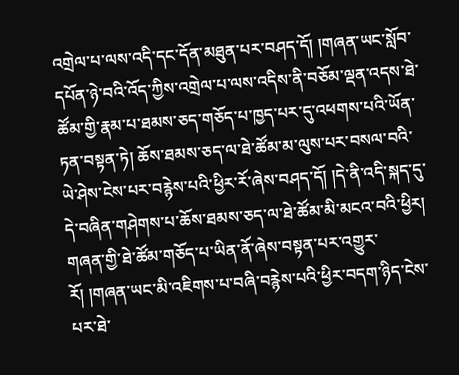འགྲེལ་པ་ལས་འདི་དང་དོན་མཐུན་པར་བཤད་དོ། །གཞན་ཡང་སློབ་དཔོན་ཉེ་བའི་འོད་ཀྱིས་འགྲེལ་པ་ལས་འདིས་ནི་བཅོམ་ལྡན་འདས་ཐེ་ཚོམ་གྱི་རྣམ་པ་ཐམས་ཅད་གཅོད་པ་ཁྱད་པར་དུ་འཕགས་པའི་ཡོན་ཏན་བསྟན་ཏེ། ཆོས་ཐམས་ཅད་ལ་ཐེ་ཚོམ་མ་ལུས་པར་བསལ་བའི་ཡེ་ཤེས་ངེས་པར་བརྙེས་པའི་ཕྱིར་རོ་ཞེས་བཤད་དོ། །དེ་ནི་འདི་སྐད་དུ་དེ་བཞིན་གཤེགས་པ་ཆོས་ཐམས་ཅད་ལ་ཐེ་ཚོམ་མི་མངའ་བའི་ཕྱིར། གཞན་གྱི་ཐེ་ཚོམ་གཅོད་པ་ཡིན་ནོ་ཞེས་བསྟན་པར་འགྱུར་རོ། །གཞན་ཡང་མི་འཇིགས་པ་བཞི་བརྙེས་པའི་ཕྱིར་བདག་ཉིད་ངེས་པར་ཐེ་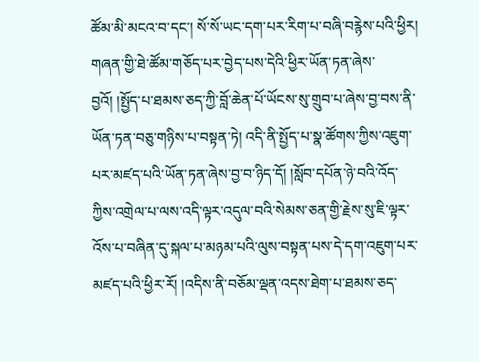ཚོམ་མི་མངའ་བ་དང་། སོ་སོ་ཡང་དག་པར་རིག་པ་བཞི་བརྙེས་པའི་ཕྱིར། གཞན་གྱི་ཐེ་ཚོམ་གཅོད་པར་བྱེད་པས་དེའི་ཕྱིར་ཡོན་ཏན་ཞེས་བྱའོ། །སྤྱོད་པ་ཐམས་ཅད་ཀྱི་བློ་ཆེན་པོ་ཡོངས་སུ་གྲུབ་པ་ཞེས་བྱ་བས་ནི་ཡོན་ཏན་བཅུ་གཉིས་པ་བསྟན་ཏེ། འདི་ནི་སྤྱོད་པ་སྣ་ཚོགས་ཀྱིས་འཇུག་པར་མཛད་པའི་ཡོན་ཏན་ཞེས་བྱ་བ་ཉིད་དོ། །སློབ་དཔོན་ཉེ་བའི་འོད་ཀྱིས་འགྲེལ་པ་ལས་འདི་ལྟར་འདུལ་བའི་སེམས་ཅན་གྱི་རྗེས་སུ་ཇི་ལྟར་འོས་པ་བཞིན་དུ་སྐལ་པ་མཉམ་པའི་ལུས་བསྟན་པས་དེ་དག་འཇུག་པར་མཛད་པའི་ཕྱིར་རོ། །འདིས་ནི་བཅོམ་ལྡན་འདས་ཐེག་པ་ཐམས་ཅད་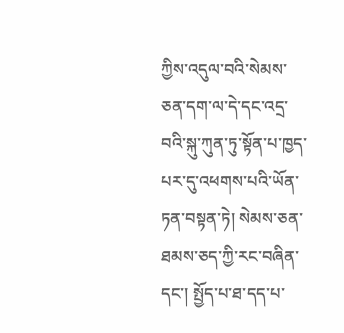ཀྱིས་འདུལ་བའི་སེམས་ཅན་དག་ལ་དེ་དང་འདྲ་བའི་སྐུ་ཀུན་ཏུ་སྟོན་པ་ཁྱད་པར་དུ་འཕགས་པའི་ཡོན་ཏན་བསྟན་ཏེ། སེམས་ཅན་ཐམས་ཅད་ཀྱི་རང་བཞིན་དང་། སྤྱོད་པ་ཐ་དད་པ་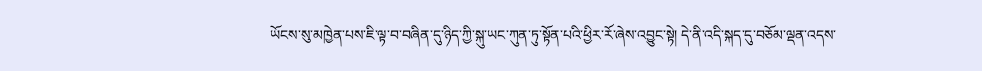ཡོངས་སུ་མཁྱེན་པས་ཇི་ལྟ་བ་བཞིན་དུ་ཉིད་ཀྱི་སྐུ་ཡང་ཀུན་ཏུ་སྟོན་པའི་ཕྱིར་རོ་ཞེས་འབྱུང་སྟེ། དེ་ནི་འདི་སྐད་དུ་བཅོམ་ལྡན་འདས་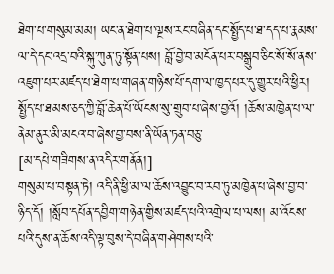ཐེག་པ་གསུམ་མམ། ཡང་ན་ཐེག་པ་ལྔས་རང་བཞིན་དང་སྤྱོད་པ་ཐ་དད་པ་རྣམས་ལ་དེ་དང་འདྲ་བའི་སྐུ་ཀུན་ཏུ་སྟོན་པས། བློ་བྱེ་བ་མངོན་པར་བསྒྲུབ་ཅིང་སོ་སོ་ནས་འཇུག་པར་མཛད་པ་ཐེག་པ་གཞན་གཉིས་པོ་དག་ལ་ཁྱད་པར་དུ་གྱུར་པའི་ཕྱིར། སྤྱོད་པ་ཐམས་ཅད་ཀྱི་བློ་ཆེན་པོ་ཡོངས་སུ་གྲུབ་པ་ཞེས་བྱའོ། །ཆོས་མཁྱེན་པ་ལ་ནེམ་ནུར་མི་མངའ་བ་ཞེས་བྱ་བས་ནི་ཡོན་ཏན་བཅུ་
[མ་དཔེ་གཟིགས་ན་འདིར་གནོན།]
གསུམ་པ་བསྟན་ཏེ། འདི་ནི་ཕྱི་མ་ལ་ཆོས་འབྱུང་བ་རབ་ཏུ་མཁྱེན་པ་ཞེས་བྱ་བ་ཉིད་དོ། །སློབ་དཔོན་དབྱིག་གཉེན་གྱིས་མཛད་པའི་འགྲེལ་པ་ལས། མ་འོངས་པའི་དུས་ན་ཆོས་འདི་ལྟ་བུས་དེ་བཞིན་གཤེགས་པའི་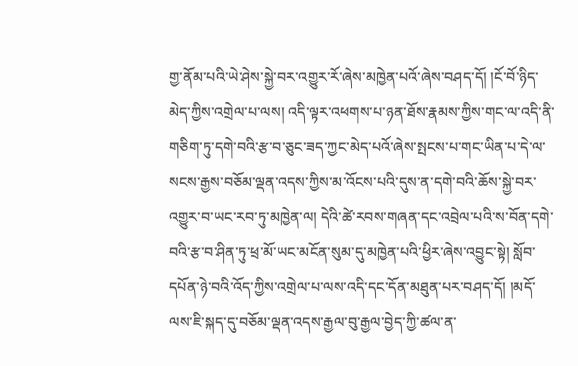གྱ་ནོམ་པའི་ཡེ་ཤེས་སྐྱེ་བར་འགྱུར་རོ་ཞེས་མཁྱེན་པའོ་ཞེས་བཤད་དོ། །ངོ་བོ་ཉིད་མེད་ཀྱིས་འགྲེལ་པ་ལས། འདི་ལྟར་འཕགས་པ་ཉན་ཐོས་རྣམས་ཀྱིས་གང་ལ་འདི་ནི་གཅིག་ཏུ་དགེ་བའི་རྩ་བ་ཅུང་ཟད་ཀྱང་མེད་པའོ་ཞེས་སྤངས་པ་གང་ཡིན་པ་དེ་ལ་སངས་རྒྱས་བཅོམ་ལྡན་འདས་ཀྱིས་མ་འོངས་པའི་དུས་ན་དགེ་བའི་ཆོས་སྐྱེ་བར་འགྱུར་བ་ཡང་རབ་ཏུ་མཁྱེན་ལ། དེའི་ཚེ་རབས་གཞན་དང་འབྲེལ་པའི་ས་བོན་དགེ་བའི་རྩ་བ་ཤིན་ཏུ་ཕྲ་མོ་ཡང་མངོན་སུམ་དུ་མཁྱེན་པའི་ཕྱིར་ཞེས་འབྱུང་སྟེ། སློབ་དཔོན་ཉེ་བའི་འོད་ཀྱིས་འགྲེལ་པ་ལས་འདི་དང་དོན་མཐུན་པར་བཤད་དོ། །མདོ་ལས་ཇི་སྐད་དུ་བཅོམ་ལྡན་འདས་རྒྱལ་བུ་རྒྱལ་བྱེད་ཀྱི་ཚལ་ན་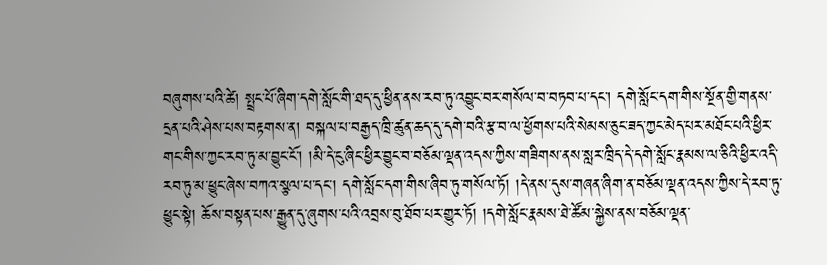བཞུགས་པའི་ཚེ། སྤྲང་པོ་ཞིག་དགེ་སློང་གི་ཐད་དུ་ཕྱིན་ནས་རབ་ཏུ་འབྱུང་བར་གསོལ་བ་བཏབ་པ་དང་། དགེ་སློང་དག་གིས་སྔོན་གྱི་གནས་དྲན་པའི་ཤེས་པས་བརྟགས་ན། བསྐལ་པ་བརྒྱད་ཁྲི་ཚུན་ཆད་དུ་དགེ་བའི་རྩ་བ་ལ་ཕྱོགས་པའི་སེམས་ཅུང་ཟད་ཀྱང་མེད་པར་མཐོང་པའི་ཕྱིར་གང་གིས་ཀྱང་རབ་ཏུ་མ་བྱུང་ངོ་། །མི་དེ་ངུ་ཞིང་ཕྱིར་བྱུང་བ་བཅོམ་ལྡན་འདས་ཀྱིས་གཟིགས་ནས་སླར་ཁྲིད་དེ་དགེ་སློང་རྣམས་ལ་ཅིའི་ཕྱིར་འདི་རབ་ཏུ་མ་ཕྱུང་ཞེས་བཀའ་སྩལ་པ་དང་། དགེ་སློང་དག་གིས་ཞིབ་ཏུ་གསོལ་ཏོ། །དེ་ནས་དུས་གཞན་ཞིག་ན་བཅོམ་ལྡན་འདས་ཀྱིས་དེ་རབ་ཏུ་ཕྱུང་སྟེ། ཆོས་བསྟན་པས་རྒྱུན་དུ་ཞུགས་པའི་འབྲས་བུ་ཐོབ་པར་གྱུར་ཏོ། །དགེ་སློང་རྣམས་ཐེ་ཚོམ་སྐྱེས་ནས་བཅོམ་ལྡན་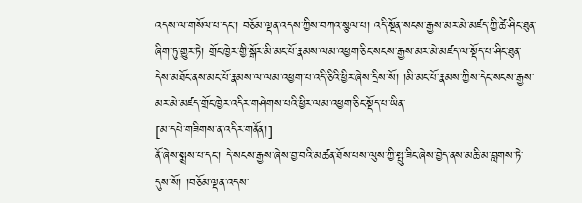འདས་ལ་གསོལ་པ་དང་། བཅོམ་ལྡན་འདས་ཀྱིས་བཀའ་སྩལ་པ། འདི་སྔོན་སངས་རྒྱས་མར་མེ་མཛད་ཀྱི་ཚེ་ཤིང་ཐུན་ཞིག་ཏུ་གྱུར་ཏེ། གྲོང་ཁྱེར་གྱི་སྒོར་མི་མང་པོ་རྣམས་ལམ་འཕྱག་ཅིང་སངས་རྒྱས་མར་མེ་མཛད་ལ་སྡོད་པ་ཤིང་ཐུན་དེས་མཐོང་ནས་མང་པོ་རྣམས་ལ་ལམ་འཕྱག་པ་འདི་ཅིའི་ཕྱིར་ཞེས་དྲིས་སོ། །མི་མང་པོ་རྣམས་ཀྱིས་དེང་སངས་རྒྱས་མར་མེ་མཛད་གྲོང་ཁྱེར་འདིར་གཤེགས་པའི་ཕྱིར་ལམ་འཕྱག་ཅིང་སྡོད་པ་ཡིན་
[མ་དཔེ་གཟིགས་ན་འདིར་གནོན།]
ནོ་ཞེས་སྨྲས་པ་དང་། དེ་སངས་རྒྱས་ཞེས་བྱ་བའི་མཚན་ཐོས་པས་ལུས་ཀྱི་སྤུ་ཟིང་ཞེས་བྱེད་ནས་མཆི་མ་བླགས་ཏེ་དུས་སོ། །བཅོམ་ལྡན་འདས་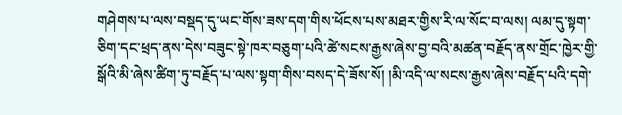གཤེགས་པ་ལས་བསྡད་དུ་ཡང་གོས་ཟས་དག་གིས་ཕོངས་པས་མཐར་གྱིས་རི་ལ་སོང་བ་ལས། ལམ་དུ་སྟག་ཅིག་དང་ཕྲད་ནས་དེས་བཟུང་སྟེ་ཁར་བཅུག་པའི་ཚེ་སངས་རྒྱས་ཞེས་བྱ་བའི་མཚན་བརྗོད་ནས་གྲོང་ཁྱེར་གྱི་སྒོའི་མི་ཞེས་ཚིག་ཏུ་བརྗོད་པ་ལས་སྟག་གིས་བསད་དེ་ཟོས་སོ། །མི་འདི་ལ་སངས་རྒྱས་ཞེས་བརྗོད་པའི་དགེ་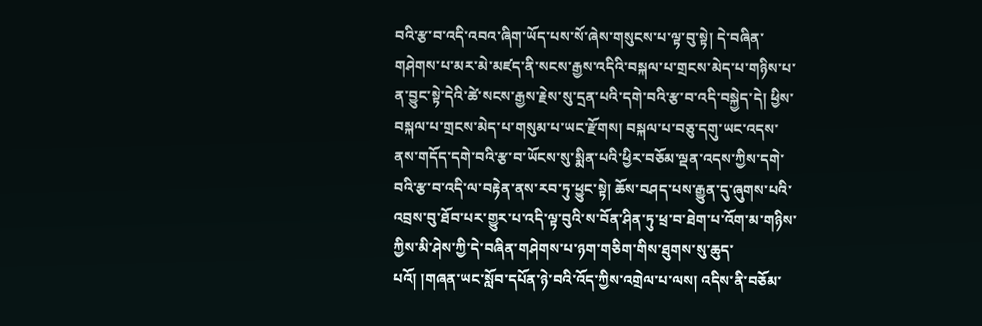བའི་རྩ་བ་འདི་འབའ་ཞིག་ཡོད་པས་སོ་ཞེས་གསུངས་པ་ལྟ་བུ་སྟེ། དེ་བཞིན་གཤེགས་པ་མར་མེ་མཛད་ནི་སངས་རྒྱས་འདིའི་བསྐལ་པ་གྲངས་མེད་པ་གཉིས་པ་ན་བྱུང་སྟེ་དེའི་ཚེ་སངས་རྒྱས་རྗེས་སུ་དྲན་པའི་དགེ་བའི་རྩ་བ་འདི་བསྐྱེད་དེ། ཕྱིས་བསྐལ་པ་གྲངས་མེད་པ་གསུམ་པ་ཡང་རྫོགས། བསྐལ་པ་བཅུ་དགུ་ཡང་འདས་ནས་གདོད་དགེ་བའི་རྩ་བ་ཡོངས་སུ་སྨིན་པའི་ཕྱིར་བཅོམ་ལྡན་འདས་ཀྱིས་དགེ་བའི་རྩ་བ་འདི་ལ་བརྟེན་ནས་རབ་ཏུ་ཕྱུང་སྟེ། ཆོས་བཤད་པས་རྒྱུན་དུ་ཞུགས་པའི་འབྲས་བུ་ཐོབ་པར་གྱུར་པ་འདི་ལྟ་བུའི་ས་བོན་ཤིན་ཏུ་ཕྲ་བ་ཐེག་པ་འོག་མ་གཉིས་ཀྱིས་མི་ཤེས་ཀྱི་དེ་བཞིན་གཤེགས་པ་ཉག་གཅིག་གིས་ཐུགས་སུ་ཆུད་པའོ། །གཞན་ཡང་སློབ་དཔོན་ཉེ་བའི་འོད་ཀྱིས་འགྲེལ་པ་ལས། འདིས་ནི་བཅོམ་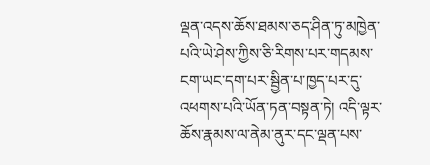ལྡན་འདས་ཆོས་ཐམས་ཅད་ཤིན་ཏུ་མཁྱེན་པའི་ཡེ་ཤེས་ཀྱིས་ཅི་རིགས་པར་གདམས་ངག་ཡང་དག་པར་སྦྱིན་པ་ཁྱད་པར་དུ་འཕགས་པའི་ཡོན་ཏན་བསྟན་ཏེ། འདི་ལྟར་ཆོས་རྣམས་ལ་ནེམ་ནུར་དང་ལྡན་པས་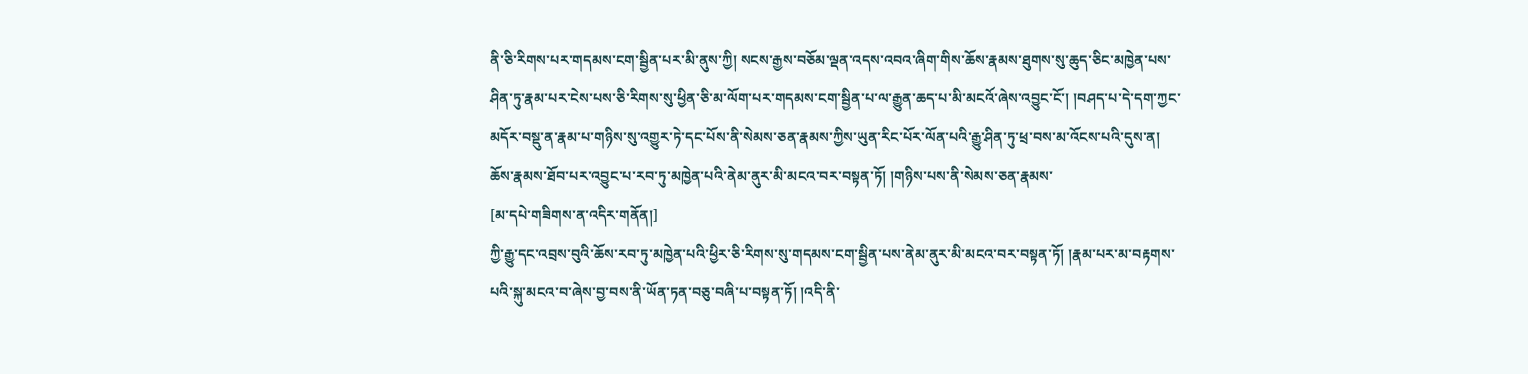ནི་ཅི་རིགས་པར་གདམས་ངག་སྦྱིན་པར་མི་ནུས་ཀྱི། སངས་རྒྱས་བཅོམ་ལྡན་འདས་འབའ་ཞིག་གིས་ཆོས་རྣམས་ཐུགས་སུ་ཆུད་ཅིང་མཁྱེན་པས་ཤིན་ཏུ་རྣམ་པར་ངེས་པས་ཅི་རིགས་སུ་ཕྱིན་ཅི་མ་ལོག་པར་གདམས་ངག་སྦྱིན་པ་ལ་རྒྱུན་ཆད་པ་མི་མངའོ་ཞེས་འབྱུང་ངོ་། །བཤད་པ་དེ་དག་ཀྱང་མདོར་བསྡུ་ན་རྣམ་པ་གཉིས་སུ་འགྱུར་ཏེ་དང་པོས་ནི་སེམས་ཅན་རྣམས་ཀྱིས་ཡུན་རིང་པོར་ལོན་པའི་རྒྱུ་ཤིན་ཏུ་ཕྲ་བས་མ་འོངས་པའི་དུས་ན། ཆོས་རྣམས་ཐོབ་པར་འབྱུང་པ་རབ་ཏུ་མཁྱེན་པའི་ནེམ་ནུར་མི་མངའ་བར་བསྟན་ཏོ། །གཉིས་པས་ནི་སེམས་ཅན་རྣམས་
[མ་དཔེ་གཟིགས་ན་འདིར་གནོན།]
ཀྱི་རྒྱུ་དང་འབྲས་བུའི་ཆོས་རབ་ཏུ་མཁྱེན་པའི་ཕྱིར་ཅི་རིགས་སུ་གདམས་ངག་སྦྱིན་པས་ནེམ་ནུར་མི་མངའ་བར་བསྟན་ཏོ། །རྣམ་པར་མ་བརྟགས་པའི་སྐུ་མངའ་བ་ཞེས་བྱ་བས་ནི་ཡོན་ཏན་བཅུ་བཞི་པ་བསྟན་ཏོ། །འདི་ནི་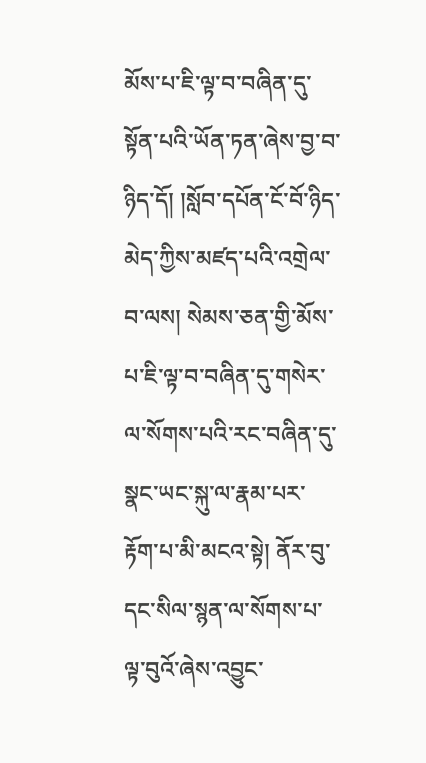མོས་པ་ཇི་ལྟ་བ་བཞིན་དུ་སྟོན་པའི་ཡོན་ཏན་ཞེས་བྱ་བ་ཉིད་དོ། །སློབ་དཔོན་ངོ་བོ་ཉིད་མེད་ཀྱིས་མཛད་པའི་འགྲེལ་བ་ལས། སེམས་ཅན་གྱི་མོས་པ་ཇི་ལྟ་བ་བཞིན་དུ་གསེར་ལ་སོགས་པའི་རང་བཞིན་དུ་སྣང་ཡང་སྐུ་ལ་རྣམ་པར་རྟོག་པ་མི་མངའ་སྟེ། ནོར་བུ་དང་སིལ་སྙན་ལ་སོགས་པ་ལྟ་བུའོ་ཞེས་འབྱུང་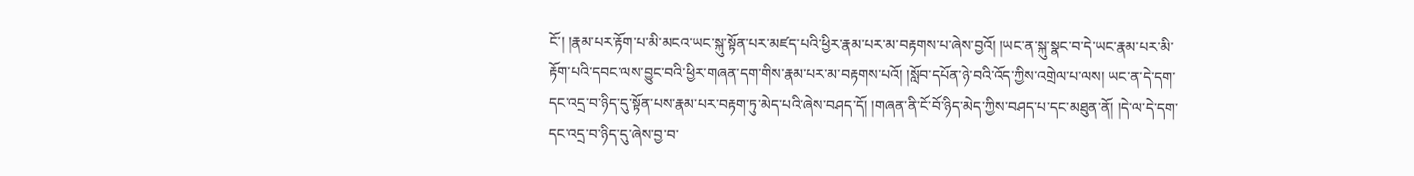ངོ་། །རྣམ་པར་རྟོག་པ་མི་མངའ་ཡང་སྐུ་སྟོན་པར་མཛད་པའི་ཕྱིར་རྣམ་པར་མ་བརྟགས་པ་ཞེས་བྱའོ། །ཡང་ན་སྐུ་སྣང་བ་དེ་ཡང་རྣམ་པར་མི་རྟོག་པའི་དབང་ལས་བྱུང་བའི་ཕྱིར་གཞན་དག་གིས་རྣམ་པར་མ་བརྟགས་པའོ། །སློབ་དཔོན་ཉེ་བའི་འོད་ཀྱིས་འགྲེལ་པ་ལས། ཡང་ན་དེ་དག་དང་འདྲ་བ་ཉིད་དུ་སྟོན་པས་རྣམ་པར་བརྟག་ཏུ་མེད་པའི་ཞེས་བཤད་དོ། །གཞན་ནི་ངོ་བོ་ཉིད་མེད་ཀྱིས་བཤད་པ་དང་མཐུན་ནོ། །དེ་ལ་དེ་དག་དང་འདྲ་བ་ཉིད་དུ་ཞེས་བྱ་བ་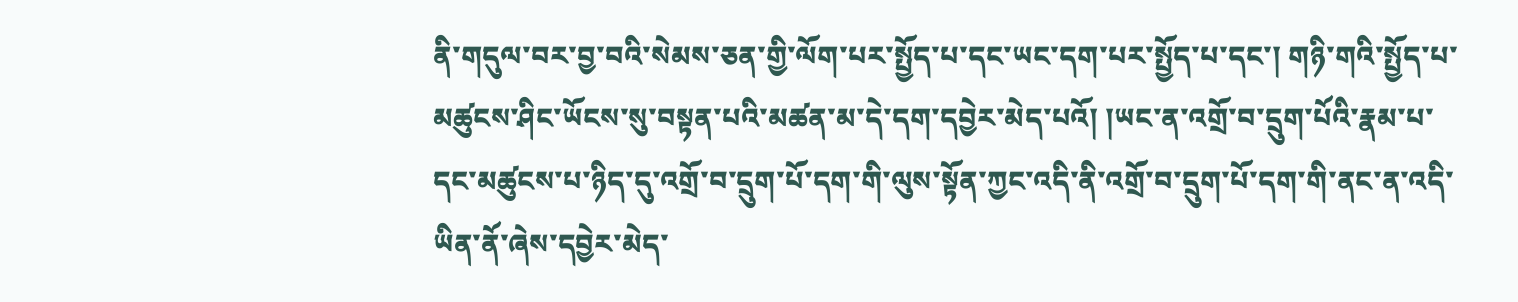ནི་གདུལ་བར་བྱ་བའི་སེམས་ཅན་གྱི་ལོག་པར་སྤྱོད་པ་དང་ཡང་དག་པར་སྤྱོད་པ་དང་། གཉི་གའི་སྤྱོད་པ་མཚུངས་ཤིང་ཡོངས་སུ་བསྟན་པའི་མཚན་མ་དེ་དག་དབྱེར་མེད་པའོ། །ཡང་ན་འགྲོ་བ་དྲུག་པོའི་རྣམ་པ་དང་མཚུངས་པ་ཉིད་དུ་འགྲོ་བ་དྲུག་པོ་དག་གི་ལུས་སྟོན་ཀྱང་འདི་ནི་འགྲོ་བ་དྲུག་པོ་དག་གི་ནང་ན་འདི་ཡིན་ནོ་ཞེས་དབྱེར་མེད་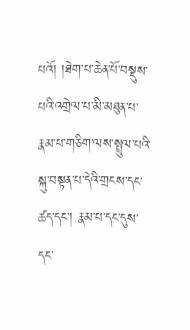པའོ། །ཐེག་པ་ཆེན་པོ་བསྡུས་པའི་འགྲེལ་པ་མི་མཐུན་པ་རྣམ་པ་གཅིག་ལས་སྤྲུལ་པའི་སྐུ་བསྟན་པ་དེའི་གྲངས་དང་ཚད་དང་། རྣམ་པ་དང་དུས་དང་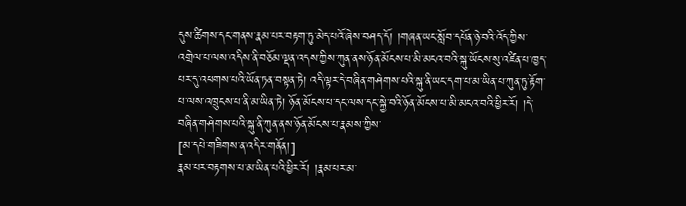དུས་ཚིགས་དང་གནས་རྣམ་པར་བརྟག་ཏུ་མེད་པའོ་ཞེས་བཤད་དོ། །གཞན་ཡང་སློབ་དཔོན་ཉེ་བའི་འོད་ཀྱིས་འགྲེལ་པ་ལས་འདིས་ནི་བཅོམ་ལྡན་འདས་ཀྱིས་ཀུན་ནས་ཉོན་མོངས་པ་མི་མངའ་བའི་སྐུ་ཡོངས་སུ་འཛིན་པ་ཁྱད་པར་དུ་འཕགས་པའི་ཡོན་ཏན་བསྟན་ཏེ། འདི་ལྟར་དེ་བཞིན་གཤེགས་པའི་སྐུ་ནི་ཡང་དག་པ་མ་ཡིན་པ་ཀུན་ཏུ་རྟོག་པ་ལས་འཁྲུངས་པ་ནི་མ་ཡིན་ཏེ། ཉོན་མོངས་པ་དང་ལས་དང་སྐྱེ་བའི་ཉོན་མོངས་པ་མི་མངའ་བའི་ཕྱིར་རོ། །དེ་བཞིན་གཤེགས་པའི་སྐུ་ནི་ཀུན་ནས་ཉོན་མོངས་པ་རྣམས་ཀྱིས་
[མ་དཔེ་གཟིགས་ན་འདིར་གནོན།]
རྣམ་པར་བརྟགས་པ་མ་ཡིན་པའི་ཕྱིར་རོ། །རྣམ་པར་མ་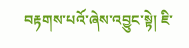བརྟགས་པའོ་ཞེས་འབྱུང་སྟེ། ཇི་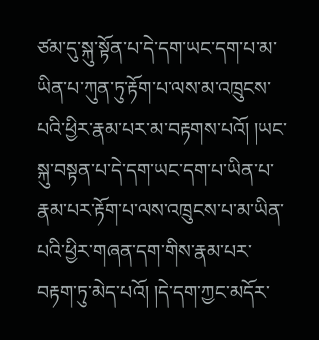ཙམ་དུ་སྐུ་སྟོན་པ་དེ་དག་ཡང་དག་པ་མ་ཡིན་པ་ཀུན་ཏུ་རྟོག་པ་ལས་མ་འཁྲུངས་པའི་ཕྱིར་རྣམ་པར་མ་བརྟགས་པའོ། །ཡང་སྐུ་བསྟན་པ་དེ་དག་ཡང་དག་པ་ཡིན་པ་རྣམ་པར་རྟོག་པ་ལས་འཁྲུངས་པ་མ་ཡིན་པའི་ཕྱིར་གཞན་དག་གིས་རྣམ་པར་བརྟག་ཏུ་མེད་པའོ། །དེ་དག་ཀྱང་མདོར་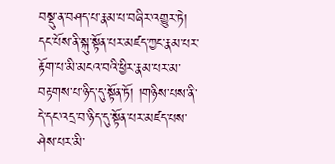བསྡུ་ན་བཤད་པ་རྣམ་པ་བཞིར་འགྱུར་ཏེ། དང་པོས་ནི་སྐུ་སྟོན་པར་མཛད་ཀྱང་རྣམ་པར་རྟོག་པ་མི་མངའ་བའི་ཕྱིར་རྣམ་པར་མ་བརྟགས་པ་ཉིད་དུ་སྟོན་ཏོ། །གཉིས་པས་ནི་དེ་དང་འདྲ་བ་ཉིད་དུ་སྟོན་པར་མཛད་པས་ཤེས་པར་མི་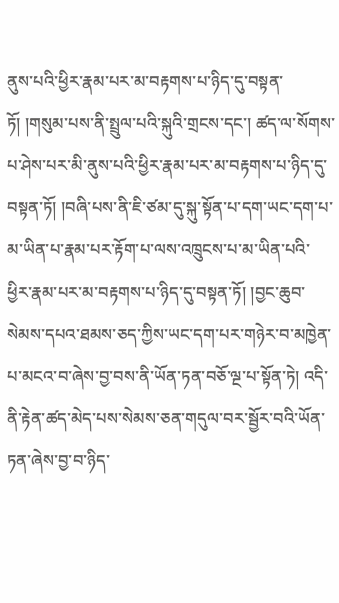ནུས་པའི་ཕྱིར་རྣམ་པར་མ་བརྟགས་པ་ཉིད་དུ་བསྟན་ཏོ། །གསུམ་པས་ནི་སྤྲུལ་པའི་སྐུའི་གྲངས་དང་། ཚད་ལ་སོགས་པ་ཤེས་པར་མི་ནུས་པའི་ཕྱིར་རྣམ་པར་མ་བརྟགས་པ་ཉིད་དུ་བསྟན་ཏོ། །བཞི་པས་ནི་ཇི་ཙམ་དུ་སྐུ་སྟོན་པ་དག་ཡང་དག་པ་མ་ཡིན་པ་རྣམ་པར་རྟོག་པ་ལས་འཁྲུངས་པ་མ་ཡིན་པའི་ཕྱིར་རྣམ་པར་མ་བརྟགས་པ་ཉིད་དུ་བསྟན་ཏོ། །བྱང་ཆུབ་སེམས་དཔའ་ཐམས་ཅད་ཀྱིས་ཡང་དག་པར་གཉེར་བ་མཁྱེན་པ་མངའ་བ་ཞེས་བྱ་བས་ནི་ཡོན་ཏན་བཅོ་ལྔ་པ་སྟོན་ཏེ། འདི་ནི་རྟེན་ཚད་མེད་པས་སེམས་ཅན་གདུལ་བར་སྦྱོར་བའི་ཡོན་ཏན་ཞེས་བྱ་བ་ཉིད་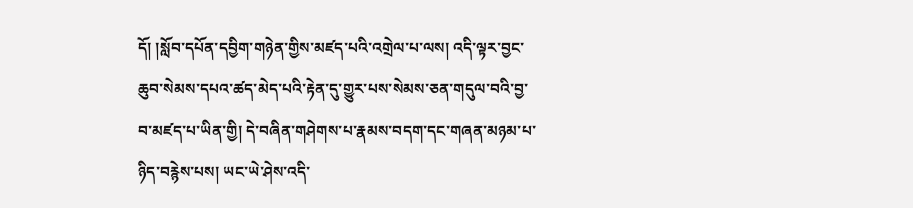དོ། །སློབ་དཔོན་དབྱིག་གཉེན་གྱིས་མཛད་པའི་འགྲེལ་པ་ལས། འདི་ལྟར་བྱང་ཆུབ་སེམས་དཔའ་ཚད་མེད་པའི་རྟེན་དུ་གྱུར་པས་སེམས་ཅན་གདུལ་བའི་བྱ་བ་མཛད་པ་ཡིན་གྱི། དེ་བཞིན་གཤེགས་པ་རྣམས་བདག་དང་གཞན་མཉམ་པ་ཉིད་བརྙེས་པས། ཡང་ཡེ་ཤེས་འདི་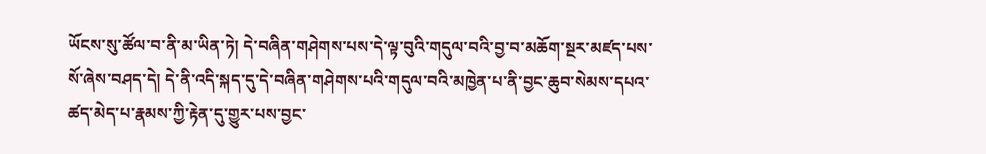ཡོངས་སུ་ཚོལ་བ་ནི་མ་ཡིན་ཏེ། དེ་བཞིན་གཤེགས་པས་དེ་ལྟ་བུའི་གདུལ་བའི་བྱ་བ་མཆོག་སྔར་མཛད་པས་སོ་ཞེས་བཤད་དེ། དེ་ནི་འདི་སྐད་དུ་དེ་བཞིན་གཤེགས་པའི་གདུལ་བའི་མཁྱེན་པ་ནི་བྱང་ཆུབ་སེམས་དཔའ་ཚད་མེད་པ་རྣམས་ཀྱི་རྟེན་དུ་གྱུར་པས་བྱང་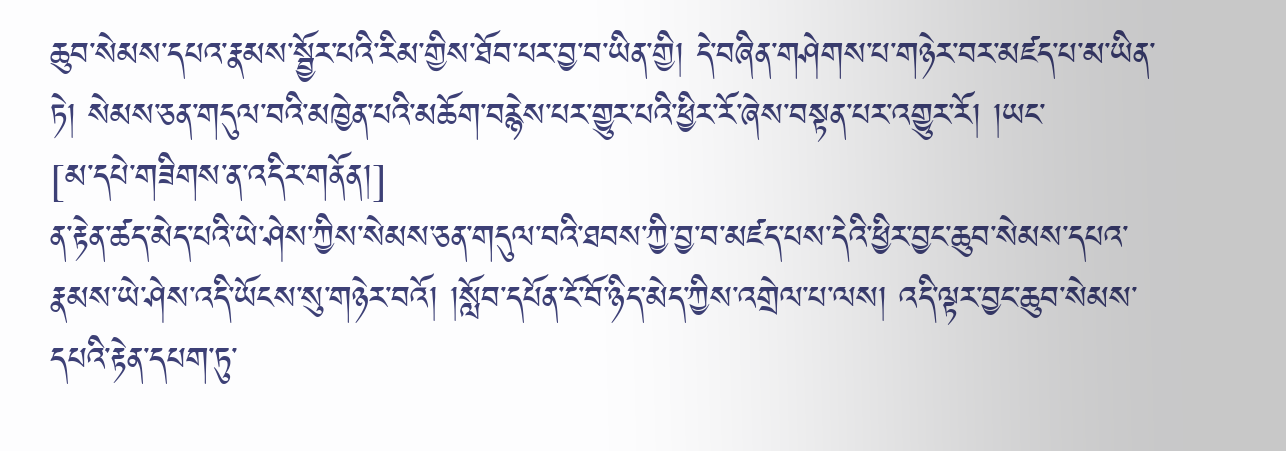ཆུབ་སེམས་དཔའ་རྣམས་སྦྱོར་པའི་རིམ་གྱིས་ཐོབ་པར་བྱ་བ་ཡིན་གྱི། དེ་བཞིན་གཤེགས་པ་གཉེར་བར་མཛད་པ་མ་ཡིན་ཏེ། སེམས་ཅན་གདུལ་བའི་མཁྱེན་པའི་མཆོག་བརྙེས་པར་གྱུར་པའི་ཕྱིར་རོ་ཞེས་བསྟན་པར་འགྱུར་རོ། །ཡང་
[མ་དཔེ་གཟིགས་ན་འདིར་གནོན།]
ན་རྟེན་ཚད་མེད་པའི་ཡེ་ཤེས་ཀྱིས་སེམས་ཅན་གདུལ་བའི་ཐབས་ཀྱི་བྱ་བ་མཛད་པས་དེའི་ཕྱིར་བྱང་ཆུབ་སེམས་དཔའ་རྣམས་ཡེ་ཤེས་འདི་ཡོངས་སུ་གཉེར་བའོ། །སློབ་དཔོན་ངོ་བོ་ཉིད་མེད་ཀྱིས་འགྲེལ་པ་ལས། འདི་ལྟར་བྱང་ཆུབ་སེམས་དཔའི་རྟེན་དཔག་ཏུ་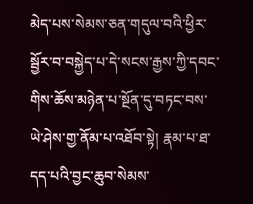མེད་པས་སེམས་ཅན་གདུལ་བའི་ཕྱིར་སྦྱོར་བ་བསྐྱེད་པ་དེ་སངས་རྒྱས་ཀྱི་དབང་གིས་ཆོས་མཉེན་པ་སྔོན་དུ་བཏང་བས་ཡེ་ཤེས་གྱ་ནོམ་པ་འཐོབ་སྟེ། རྣམ་པ་ཐ་དད་པའི་བྱང་ཆུབ་སེམས་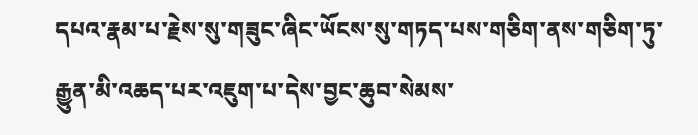དཔའ་རྣམ་པ་རྗེས་སུ་གཟུང་ཞིང་ཡོངས་སུ་གཏད་པས་གཅིག་ནས་གཅིག་ཏུ་རྒྱུན་མི་འཆད་པར་འཇུག་པ་དེས་བྱང་ཆུབ་སེམས་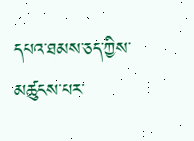དཔའ་ཐམས་ཅད་ཀྱིས་མཚུངས་པར་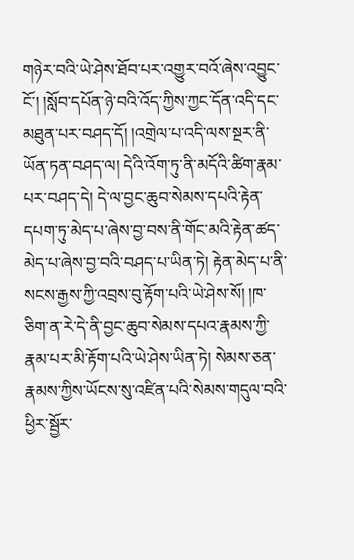གཉེར་བའི་ཡེ་ཤེས་ཐོབ་པར་འགྱུར་བའོ་ཞེས་འབྱུང་ངོ་། །སློབ་དཔོན་ཉེ་བའི་འོད་ཀྱིས་ཀྱང་དོན་འདི་དང་མཐུན་པར་བཤད་དོ། །འགྲེལ་པ་འདི་ལས་སྔར་ནི་ཡོན་ཏན་བཤད་ལ། དེའི་འོག་ཏུ་ནི་མདོའི་ཚིག་རྣམ་པར་བཤད་དེ། དེ་ལ་བྱང་ཆུབ་སེམས་དཔའི་རྟེན་དཔག་ཏུ་མེད་པ་ཞེས་བྱ་བས་ནི་གོང་མའི་རྟེན་ཚད་མེད་པ་ཞེས་བྱ་བའི་བཤད་པ་ཡིན་ཏེ། རྟེན་མེད་པ་ནི་སངས་རྒྱས་ཀྱི་འབྲས་བུ་རྟོག་པའི་ཡེ་ཤེས་སོ། །ཁ་ཅིག་ན་རེ་དེ་ནི་བྱང་ཆུབ་སེམས་དཔའ་རྣམས་ཀྱི་རྣམ་པར་མི་རྟོག་པའི་ཡེ་ཤེས་ཡིན་ཏེ། སེམས་ཅན་རྣམས་ཀྱིས་ཡོངས་སུ་འཛིན་པའི་སེམས་གདུལ་བའི་ཕྱིར་སྦྱོར་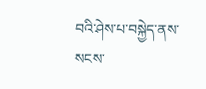བའི་ཤེས་པ་བསྐྱེད་ནས་སངས་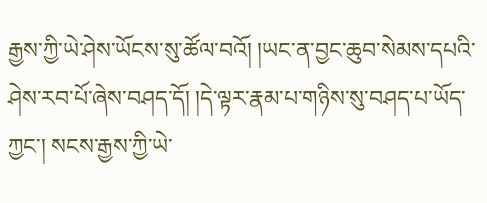རྒྱས་ཀྱི་ཡེ་ཤེས་ཡོངས་སུ་ཚོལ་བའོ། །ཡང་ན་བྱང་ཆུབ་སེམས་དཔའི་ཤེས་རབ་པོ་ཞེས་བཤད་དོ། །དེ་ལྟར་རྣམ་པ་གཉིས་སུ་བཤད་པ་ཡོད་ཀྱང་། སངས་རྒྱས་ཀྱི་ཡེ་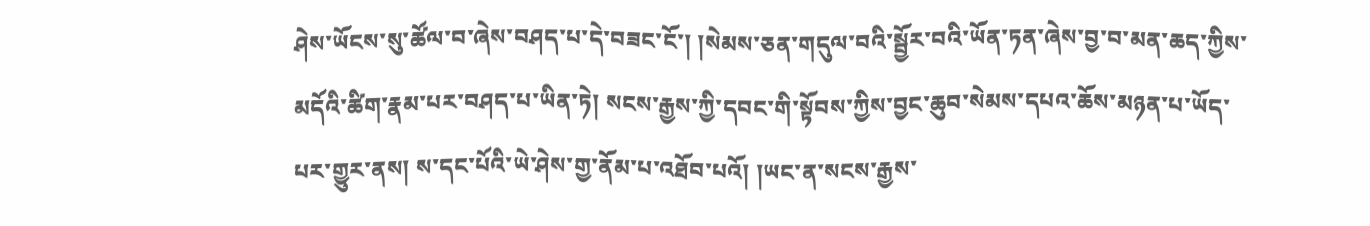ཤེས་ཡོངས་སུ་ཚོལ་བ་ཞེས་བཤད་པ་དེ་བཟང་ངོ་། །སེམས་ཅན་གདུལ་བའི་སྦྱོར་བའི་ཡོན་ཏན་ཞེས་བྱ་བ་མན་ཆད་ཀྱིས་མདོའི་ཚིག་རྣམ་པར་བཤད་པ་ཡིན་ཏེ། སངས་རྒྱས་ཀྱི་དབང་གི་སྟོབས་ཀྱིས་བྱང་ཆུབ་སེམས་དཔའ་ཆོས་མཉན་པ་ཡོད་པར་གྱུར་ནས། ས་དང་པོའི་ཡེ་ཤེས་གྱ་ནོམ་པ་འཐོབ་པའོ། །ཡང་ན་སངས་རྒྱས་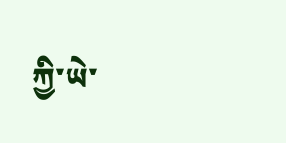ཀྱི་ཡེ་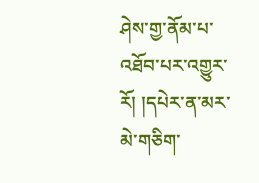ཤེས་གྱ་ནོམ་པ་འཐོབ་པར་འགྱུར་རོ། །དཔེར་ན་མར་མེ་གཅིག་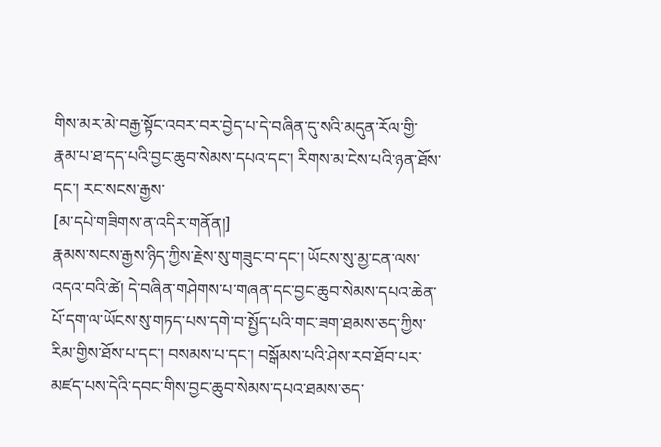གིས་མར་མེ་བརྒྱ་སྟོང་འབར་བར་བྱེད་པ་དེ་བཞིན་དུ་སའི་མདུན་རོལ་གྱི་རྣམ་པ་ཐ་དད་པའི་བྱང་ཆུབ་སེམས་དཔའ་དང་། རིགས་མ་ངེས་པའི་ཉན་ཐོས་དང་། རང་སངས་རྒྱས་
[མ་དཔེ་གཟིགས་ན་འདིར་གནོན།]
རྣམས་སངས་རྒྱས་ཉིད་ཀྱིས་རྗེས་སུ་གཟུང་བ་དང་། ཡོངས་སུ་མྱ་ངན་ལས་འདའ་བའི་ཚེ། དེ་བཞིན་གཤེགས་པ་གཞན་དང་བྱང་ཆུབ་སེམས་དཔའ་ཆེན་པོ་དག་ལ་ཡོངས་སུ་གཏད་པས་དགེ་བ་སྤྱོད་པའི་གང་ཟག་ཐམས་ཅད་ཀྱིས་རིམ་གྱིས་ཐོས་པ་དང་། བསམས་པ་དང་། བསྒོམས་པའི་ཤེས་རབ་ཐོབ་པར་མཛད་པས་དེའི་དབང་གིས་བྱང་ཆུབ་སེམས་དཔའ་ཐམས་ཅད་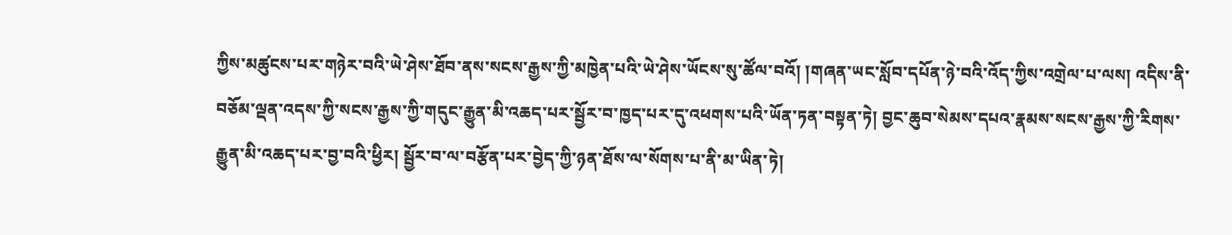ཀྱིས་མཚུངས་པར་གཉེར་བའི་ཡེ་ཤེས་ཐོབ་ནས་སངས་རྒྱས་ཀྱི་མཁྱེན་པའི་ཡེ་ཤེས་ཡོངས་སུ་ཚོལ་བའོ། །གཞན་ཡང་སློབ་དཔོན་ཉེ་བའི་འོད་ཀྱིས་འགྲེལ་པ་ལས། འདིས་ནི་བཅོམ་ལྡན་འདས་ཀྱི་སངས་རྒྱས་ཀྱི་གདུང་རྒྱུན་མི་འཆད་པར་སྦྱོར་བ་ཁྱད་པར་དུ་འཕགས་པའི་ཡོན་ཏན་བསྟན་ཏེ། བྱང་ཆུབ་སེམས་དཔའ་རྣམས་སངས་རྒྱས་ཀྱི་རིགས་རྒྱུན་མི་འཆད་པར་བྱ་བའི་ཕྱིར། སྦྱོར་བ་ལ་བརྩོན་པར་བྱེད་ཀྱི་ཉན་ཐོས་ལ་སོགས་པ་ནི་མ་ཡིན་ཏེ།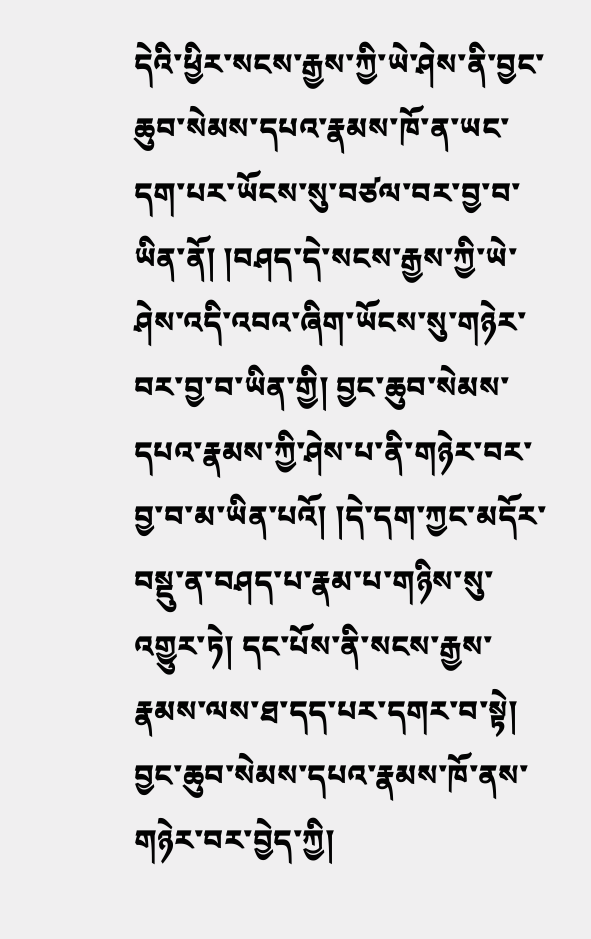དེའི་ཕྱིར་སངས་རྒྱས་ཀྱི་ཡེ་ཤེས་ནི་བྱང་ཆུབ་སེམས་དཔའ་རྣམས་ཁོ་ན་ཡང་དག་པར་ཡོངས་སུ་བཙལ་བར་བྱ་བ་ཡིན་ནོ། །བཤད་དེ་སངས་རྒྱས་ཀྱི་ཡེ་ཤེས་འདི་འབའ་ཞིག་ཡོངས་སུ་གཉེར་བར་བྱ་བ་ཡིན་གྱི། བྱང་ཆུབ་སེམས་དཔའ་རྣམས་ཀྱི་ཤེས་པ་ནི་གཉེར་བར་བྱ་བ་མ་ཡིན་པའོ། །དེ་དག་ཀྱང་མདོར་བསྡུ་ན་བཤད་པ་རྣམ་པ་གཉིས་སུ་འགྱུར་ཏེ། དང་པོས་ནི་སངས་རྒྱས་རྣམས་ལས་ཐ་དད་པར་དགར་བ་སྟེ། བྱང་ཆུབ་སེམས་དཔའ་རྣམས་ཁོ་ནས་གཉེར་བར་བྱེད་ཀྱི།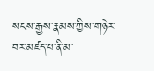སངས་རྒྱས་རྣམས་ཀྱིས་གཉེར་བར་མཛད་པ་ནི་མ་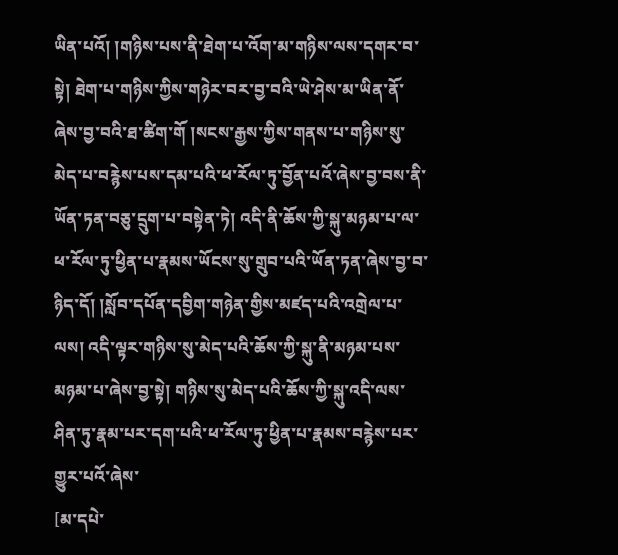ཡིན་པའོ། །གཉིས་པས་ནི་ཐེག་པ་འོག་མ་གཉིས་ལས་དགར་བ་སྟེ། ཐེག་པ་གཉིས་ཀྱིས་གཉེར་བར་བྱ་བའི་ཡེ་ཤེས་མ་ཡིན་ནོ་ཞེས་བྱ་བའི་ཐ་ཚིག་གོ །སངས་རྒྱས་ཀྱིས་གནས་པ་གཉིས་སུ་མེད་པ་བརྙེས་པས་དམ་པའི་ཕ་རོལ་ཏུ་བྱོན་པའོ་ཞེས་བྱ་བས་ནི་ཡོན་ཏན་བཅུ་དྲུག་པ་བསྟེན་ཏེ། འདི་ནི་ཆོས་ཀྱི་སྐུ་མཉམ་པ་ལ་ཕ་རོལ་ཏུ་ཕྱིན་པ་རྣམས་ཡོངས་སུ་གྲུབ་པའི་ཡོན་ཏན་ཞེས་བྱ་བ་ཉིད་དོ། །སློབ་དཔོན་དབྱིག་གཉེན་གྱིས་མཛད་པའི་འགྲེལ་པ་ལས། འདི་ལྟར་གཉིས་སུ་མེད་པའི་ཆོས་ཀྱི་སྐུ་ནི་མཉམ་པས་མཉམ་པ་ཞེས་བྱ་སྟེ། གཉིས་སུ་མེད་པའི་ཆོས་ཀྱི་སྐུ་འདི་ལས་ཤིན་ཏུ་རྣམ་པར་དག་པའི་ཕ་རོལ་ཏུ་ཕྱིན་པ་རྣམས་བརྙེས་པར་གྱུར་པའོ་ཞེས་
[མ་དཔེ་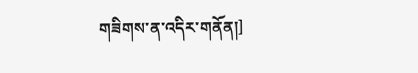གཟིགས་ན་འདིར་གནོན།]